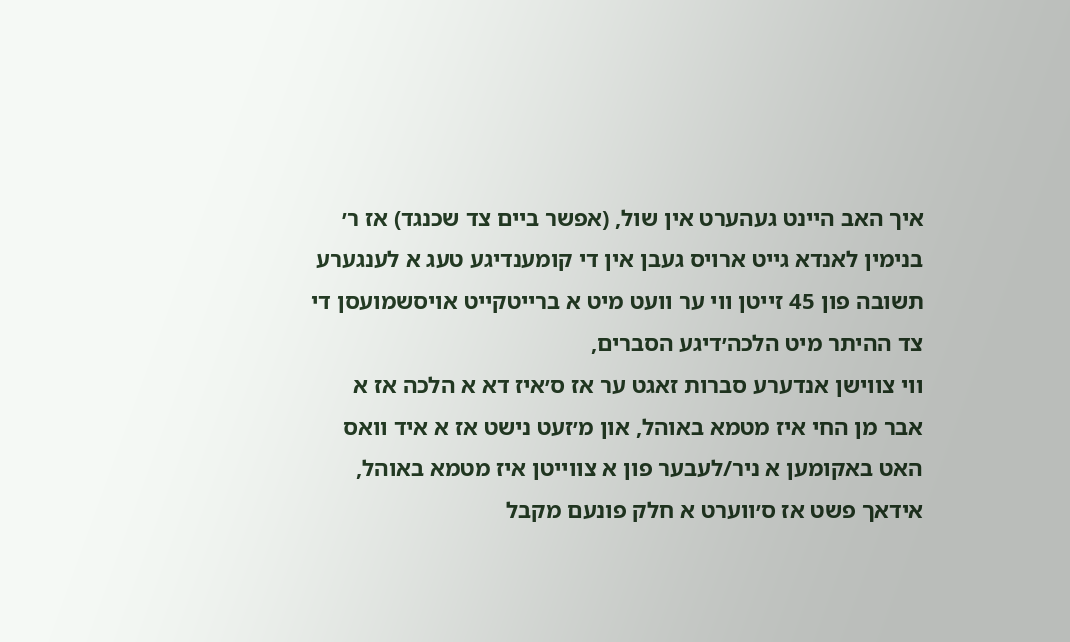איך האב היינט געהערט אין שול, (אפשר ביים צד שכנגד) אז ר׳ בנימין לאנדא גייט ארויס געבן אין די קומענדיגע טעג א לענגערע תשובה פון 45 זייטן ווי ער וועט מיט א ברייטקייט אויסשמועסן די צד ההיתר מיט הלכה׳דיגע הסברים,
ווי צווישן אנדערע סברות זאגט ער אז ס׳איז דא א הלכה אז א אבר מן החי איז מטמא באוהל, און מ׳זעט נישט אז א איד וואס האט באקומען א ניר/לעבער פון א צווייטן איז מטמא באוהל, אידאך פשט אז ס׳ווערט א חלק פונעם מקבל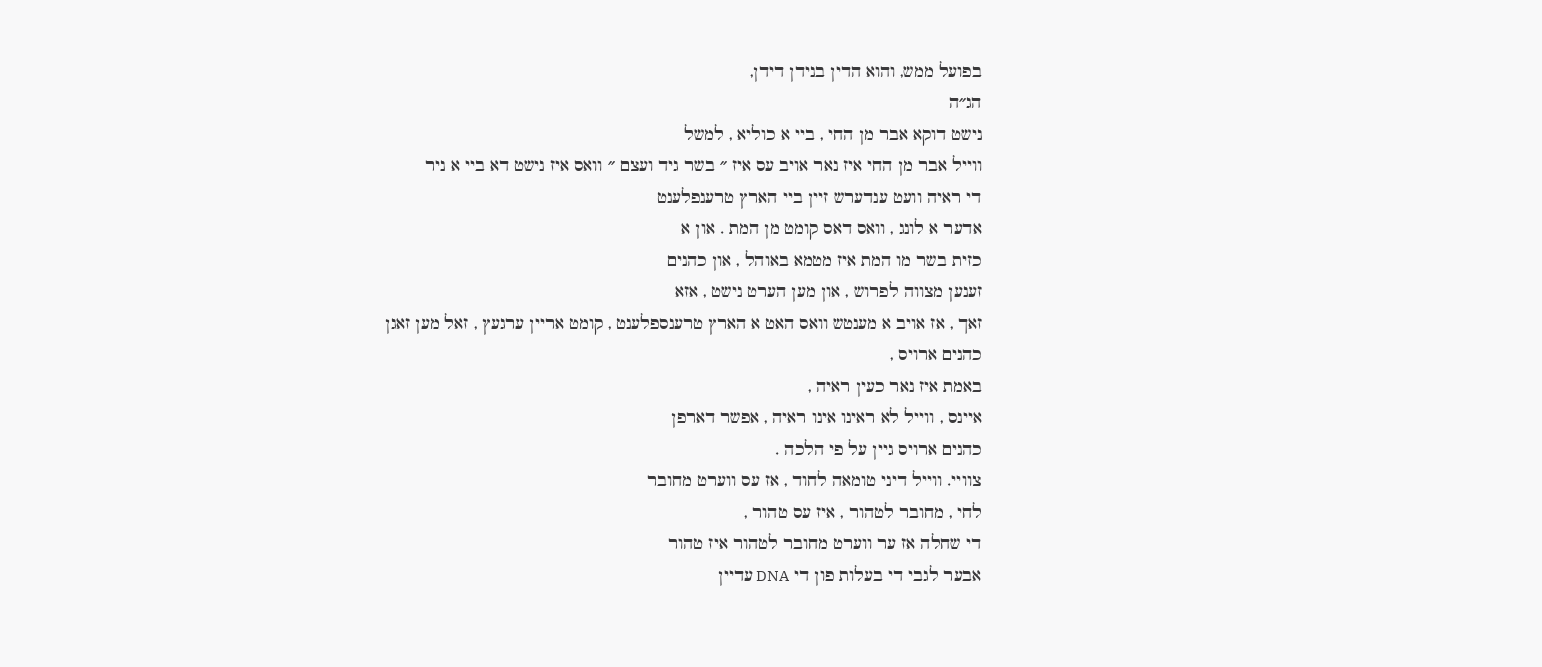בפועל ממש, והוא הדין בנידן דידן,
הג״ה
נישט דוקא אבר מן החי , ביי א כוליא , למשל
ווייל אבר מן החי איז נאר אויב עס איז ״ בשר גיד ועצם ״ וואס איז נישט דא ביי א ניר
די ראיה וועט ענדערש זיין ביי הארץ טרענפלענט
אדער א לונג , וואס דאס קומט מן המת . און א
כזית בשר מו המת איז מטמא באוהל , און כהנים
זענען מצווה לפרוש , און מען הערט נישט , אזא
זאך , אז אויב א מענטש וואס האט א הארץ טרענספלענט , קומט אריין ערגעץ , זאל מען זאגן
כהנים ארויס ,
באמת איז נאר כעין ראיה ,
איינס , ווייל לא ראינו אינו ראיה , אפשר דארפן
כהנים ארויס גיין על פי הלכה .
צוויי. ווייל דיני טומאה לחוד , אז עס ווערט מחובר
לחי , מחובר לטהור , איז עס טהור ,
די שחלה אז ער ווערט מחובר לטהור איז טהור
אבער לגבי די בעלות פון די DNA עדיין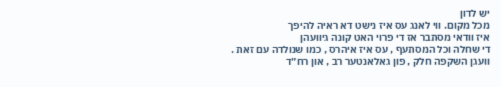יש לדון
מכל מקום. ווי לאנג עס איז נישט דא ראיה להיפך
איז וודאי מסתבר אז די פרוי האט קונה גיוועהן
די שחלה וכל המסתעף , עס איז איהרס , כמו שנולדה עם זאת .
וועגן השקפה חלק , פון גאלאנטער רב , און רח״ד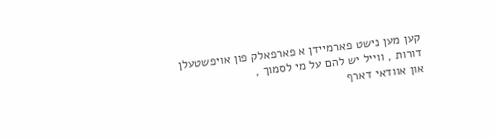קען מען נישט פארמיידן א פארפאלק פון אויפשטעלן
דורות , ווייל יש להם על מי לסמוך ,
און אוודאי דארף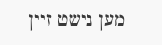מען נישט זיין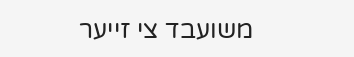משועבד צי זייער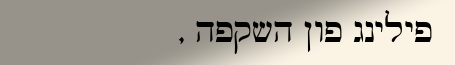פילינג פון השקפה ,